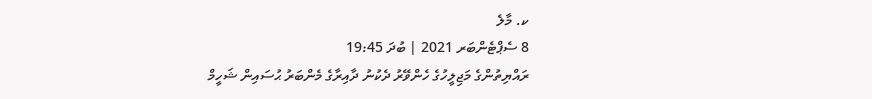ކ. މާލެ
8 ސެޕްޓެންބަރ 2021 | ބުދަ 19:45
ރައްޔިތުންގެ މަޖިލީހުގެ ހެންވޭރު ދެކުނު ދާއިރާގެ މެންބަރު ޙުސައިން ޝަހީމް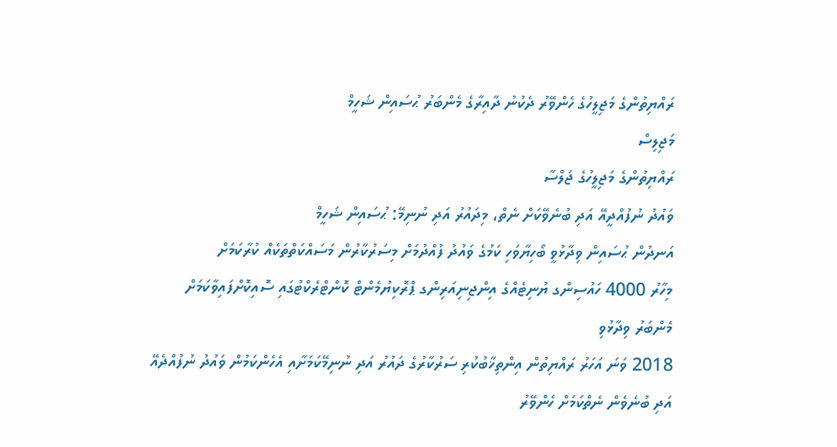ރައްޔިތުންގެ މަޖިލީހުގެ ހެންވޭރު ދެކުނު ދާއިރާގެ މެންބަރު ޙުސައިން ޝަހީމް
މަޖިލިސް
ރައްޔިތުންގެ މަޖިލީހުގެ ޖަލްސާ
ވައުދު ނުފުއްދީއޭ އަދި ބުނެވޭކަށް ނެތް، މިދައުރު އަދި ނުނިމޭ: ޙުސައިން ޝަހީމް
އަނދުން ޙުސައިން ވިދާޅުވީ ބޯހިޔާވަހި ކަމުގެ ވައުދު ފުއްދުމަށް މިސަރުކާރުން މަސައްކަތްތަކެއް ކުރާކަމަށް
މިހާރު 4000 ހައުސިންގ ޔުނިޓެއްގެ އިންޖިނިއަރިންގ ޕްރޮކިޔުމެންޓް ކޮންޓްރެކްޓުގައި ސޮއިކޮށްފައިވާކަމަށް މެންބަރު ވިދާޅުވި
2018 ވަނަ އަހަރު ރައްޔިތުން އިންތިޚާބުކުރި ސަރުކާރުގެ ދައުރު އަދި ނުނިމޭކަމަށާއި އެހެންކަމުން ވައުދު ނުފުއްދެއޭ އަދި ބުނެވެން ނެތްކަމަށް ހެންވޭރު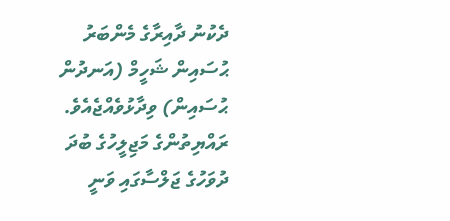ދެކުނު ދާއިރާގެ މެންބަރު ޙުސައިން ޝަހީމް (އަނދުން ޙުސައިން) ވިދާޅުވެއްޖެއެވެ.
ރައްޔިތުންގެ މަޖިލީހުގެ ބުދަ ދުވަހުގެ ޖަލްސާގައި ވަނީ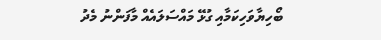ބޯހިޔާވަހިކަމާއި ގުޅޭ މައްސަލައެއް މާފަންނު މެދު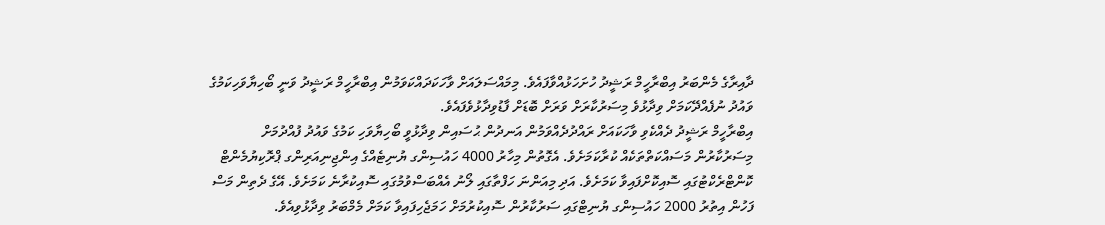ދާއިރާގެ މެންބަރު އިބްރާހީމް ރަޝީދު ހުށަހަޅުއްވާފައެވެ. މިމައްސަލައަށް ވާހަކަދައްކަވަމުން އިބްރާހީމް ރަޝީދު ވަނީ ބޯހިޔާވަހިކަމުގެ ވައުދު ނުފެއްދޭކަމަށް ވިދާޅުވެ މިސަރުކާރަށް ވަރަށް ބޮޑަށް ފާޑުވިދާޅުވެފައެވެ.
އިބްރާހީމް ރަޝީދު ދެއްކެވި ވާހަކައަށް ރައްދުދެއްވަމުން އަނދުން ޙުސައިން ވިދާޅުވީ ބޯހިޔާވަހި ކަމުގެ ވައުދު ފުއްދުމަށް މިސަރުކާރުން މަސައްކަތްތަކެއް ކުރާކަމަށެވެ. އެގޮތުން މިހާރު 4000 ހައުސިންގ ޔުނިޓެއްގެ އިންޖިނިއަރިންގ ޕްރޮކިޔުމެންޓް ކޮންޓްރެކްޓުގައި ސޮއިކޮށްފައިވާ ކަމަށެވެ. އަދި މިއަންނަ ހަފްތާގައި ލޯނު އެއްބަސްވުމުގައި ސޮއިކުރާނެ ކަމަށެވެ. އޭގެ ދެތިން މަސް ފަހުން އިތުރު 2000 ހައުސިންގ ޔުނިޓްގައި ސަރުކާރުން ސޮއިކުރުމަށް ހަމަޖެހިފައިވާ ކަމަށް މެމްބަރު ވިދާޅުވިއެވެ.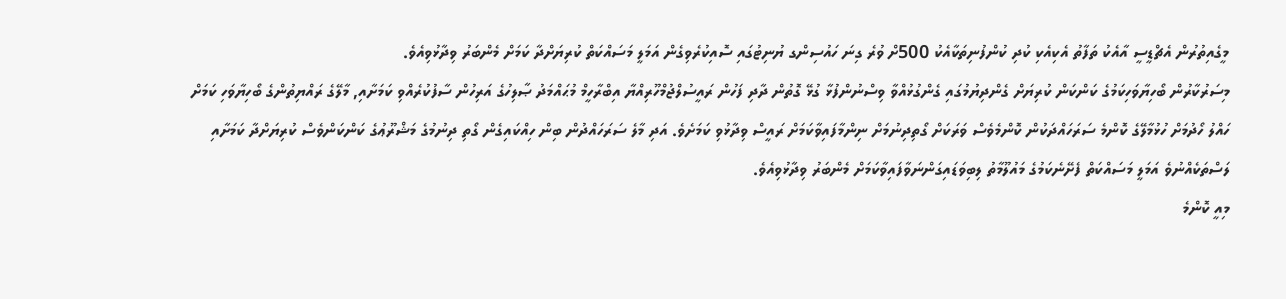މީގެއިތުރުން އެޗްޑީސީ އާއެކު ތަފާތު އެކިއެކި ކުދި ކުންފުނިތަކާއެކު 500ށް ވުރެ ގިނަ ހައުސިންގ ޔުނިޓުގައި ސޮއިކުރެވިގެން އަމަލީ މަސައްކަތް ކުރިޔަށްދާ ކަމަށް މެންބަރު ވިދާޅުވިއެވެ.
މިސަރުކާރުން ބޯހިޔާވަހިކަމުގެ ކަންކަން ކުރިޔަށް ގެންދިޔުމުގައި ގެންގުޅުއްވާ ވިސްނުންފުޅާ ގުޅޭ ގޮތުން ދާދި ފަހުން ރައީސުލްޖުމްހޫރިއްޔާ އިބްރާހީމް މުޙައްމަދު ޞާލިހުގެ އަރިހުން ސާފުކުރެއްވި ކަމަށާއި, މާލޭގެ ރައްޔިތުންގެ ބޯހިޔާވަހި ކަމަށް ހައްލު ހޯދުމަށް ހުޅުމާލޭގެ ކޮންމެ ސަރަހައްދަކުން ކޮންމެވެސް ވަރަކަށް ގޯތިދިނުމަށް ނިންމާފައިވާކަމަށް ރައީސް ވިދާޅުވި ކަމަށެވެ. އަދި މާލެ ސަރަހައްދުން ބިން ހިއްކައިގެން ގޯތި ދިނުމުގެ މަޝްރޫޢުގެ ކަންކަންވެސް ކުރިޔަށްދާ ކަމަށާއި ލަސްތަކެއްނުވެ އަމަލީ މަސައްކަތް ފެށޭނެކަމުގެ މައުލޫމާތު ލިބިވަޑައިގަންނަވާފައިވާކަމަށް މެންބަރު ވިދާޅުވިއެވެ.
މިއީ ކޮންމެ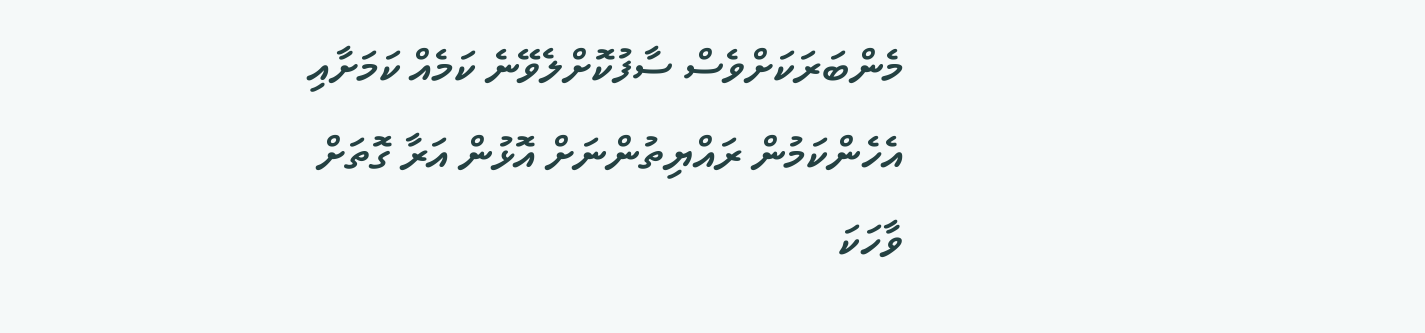މެންބަރަކަށްވެސް ސާފުކޮށްލެވޭނެ ކަމެއް ކަމަށާއި އެހެންކަމުން ރައްޔިތުންނަށް އޮޅުން އަރާ ގޮތަށް ވާހަކަ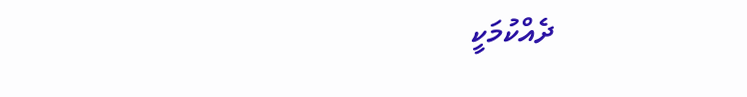ދެއްކުމަކީ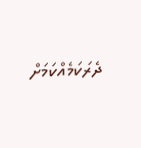ދެރަކަމެއްކަމަށް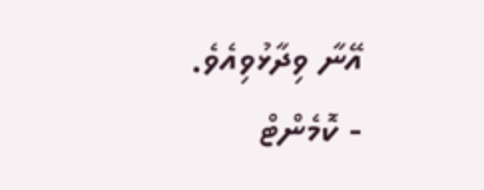އޭނާ ވިދާޅުވިއެވެ.
- ކޮމެންޓް